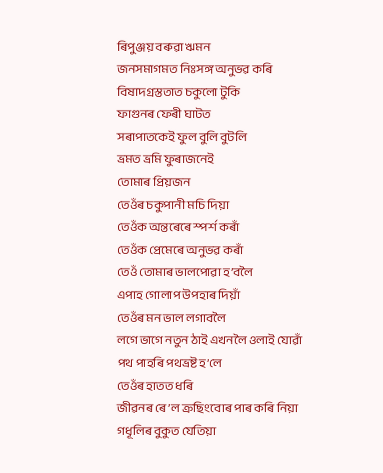ৰিপুঞ্জয় বৰুৱা ঋমন
জনসমাগমত নিঃসঙ্গ অনুভৱ কৰি
বিষাদগ্ৰস্ততাত চকুলো টুকি
ফাগুনৰ ফেৰী ঘাটত
সৰাপাতকেই ফুল বুলি বুটলি
ভ্ৰমত ভ্ৰমি ফুৰাজনেই
তোমাৰ প্ৰিয়জন
তেওঁৰ চকুপানী মচি দিয়া
তেওঁক অন্তৰেৰে স্পৰ্শ কৰাঁ
তেওঁক প্ৰেমেৰে অনুভৱ কৰাঁ
তেওঁ তোমাৰ ভালপোৱা হ’বলৈ
এপাহ গোলাপ উপহাৰ দিয়াঁ
তেওঁৰ মন ভাল লগাবলৈ
লগে ভাগে নতুন ঠাই এখনলৈ ওলাই যোৱাঁ
পথ পাহৰি পথভ্ৰষ্ট হ’লে
তেওঁৰ হাতত ধৰি
জীৱনৰ ৰে’ল ক্ৰছিংবোৰ পাৰ কৰি নিয়া
গধূলিৰ বুকুত যেতিয়া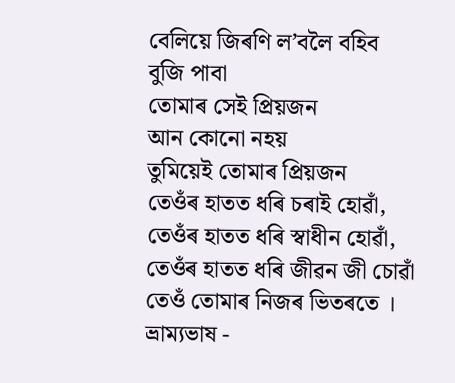বেলিয়ে জিৰণি ল’বলৈ বহিব
বুজি পাবা
তোমাৰ সেই প্ৰিয়জন
আন কোনো নহয়
তুমিয়েই তোমাৰ প্ৰিয়জন
তেওঁৰ হাতত ধৰি চৰাই হোৱাঁ,
তেওঁৰ হাতত ধৰি স্বাধীন হোৱাঁ,
তেওঁৰ হাতত ধৰি জীৱন জী চোৱাঁ
তেওঁ তোমাৰ নিজৰ ভিতৰতে ।
ভ্ৰাম্যভাষ -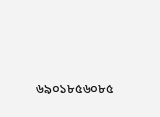৬৯০১৮৫৬০৮৫